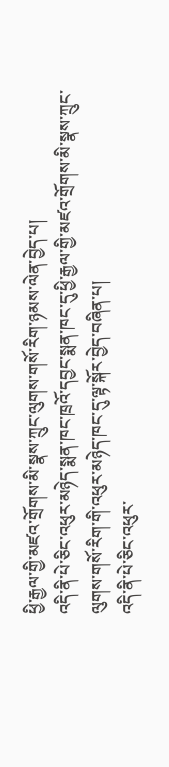ཕྱི་རྒྱལ་གྱི་མཛའ་གྲོགས་མི་སྣས་ཀྲུང་ལུགས་གསོ་རིག་ཉམས་ལེན་བྱེད་པ།
འདི་ནི་པེ་ཅིང་འཕུར་མཉེད་སྨན་ཁང་ཁྲའོ་དབྱང་སྨན་ཁང་དུ་ཕྱི་རྒྱལ་གྱི་མཛའ་གྲོགས་མི་སྣས་ཀྲུང་ལུགས་གསོ་རིག་གི་འཕུར་མཉེད་ཁང་དུ་ལྟ་སྐོར་བྱེད་བཞིན་པ།
འདི་ནི་པེ་ཅིང་འཕུར་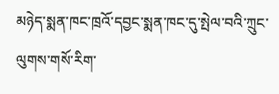མཉེད་སྨན་ཁང་ཁྲའོ་དབྱང་སྨན་ཁང་དུ་སྤེལ་བའི་ཀྲུང་ལུགས་གསོ་རིག་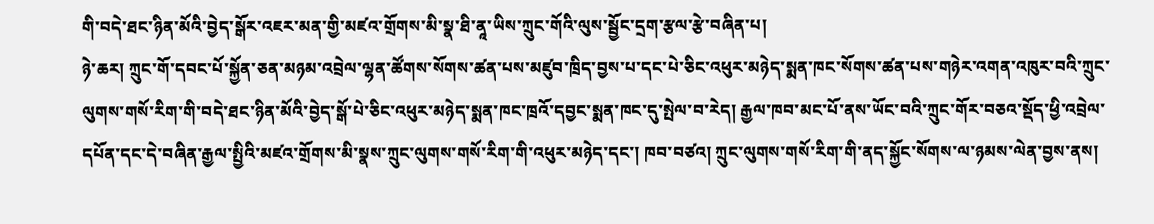གི་བདེ་ཐང་ཉིན་མོའི་བྱེད་སྒོར་འཇར་མན་གྱི་མཛའ་གྲོགས་མི་སྣ་ཐི་ནཱ་ཡིས་ཀྲུང་གོའི་ལུས་སྦྱོང་དྲག་རྩལ་རྩེ་བཞིན་པ།
ཉེ་ཆར། ཀྲུང་གོ་དབང་པོ་སྐྱོན་ཅན་མཉམ་འབྲེལ་ལྷན་ཚོགས་སོགས་ཚན་པས་མཛུབ་ཁྲིད་བྱས་པ་དང་པེ་ཅིང་འཕུར་མཉེད་སྨན་ཁང་སོགས་ཚན་པས་གཉེར་འགན་འཁུར་བའི་ཀྲུང་ལུགས་གསོ་རིག་གི་བདེ་ཐང་ཉིན་མོའི་བྱེད་སྒོ་པེ་ཅིང་འཕུར་མཉེད་སྨན་ཁང་ཁྲའོ་དབྱང་སྨན་ཁང་དུ་སྤེལ་བ་རེད། རྒྱལ་ཁབ་མང་པོ་ནས་ཡོང་བའི་ཀྲུང་གོར་བཅའ་སྡོད་ཕྱི་འབྲེལ་དཔོན་དང་དེ་བཞིན་རྒྱལ་སྤྱིའི་མཛའ་གྲོགས་མི་སྣས་ཀྲུང་ལུགས་གསོ་རིག་གི་འཕུར་མཉེད་དང་། ཁབ་བཙའ། ཀྲུང་ལུགས་གསོ་རིག་གི་ནད་སྐྱོང་སོགས་ལ་ཉམས་ལེན་བྱས་ནས།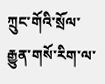ཀྲུང་གོའི་སྲོལ་རྒྱུན་གསོ་རིག་ལ་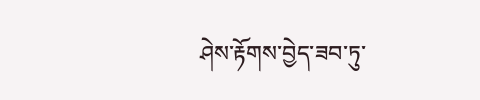ཤེས་རྟོགས་བྱེད་ཟབ་ཏུ་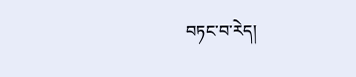བཏང་བ་རེད།